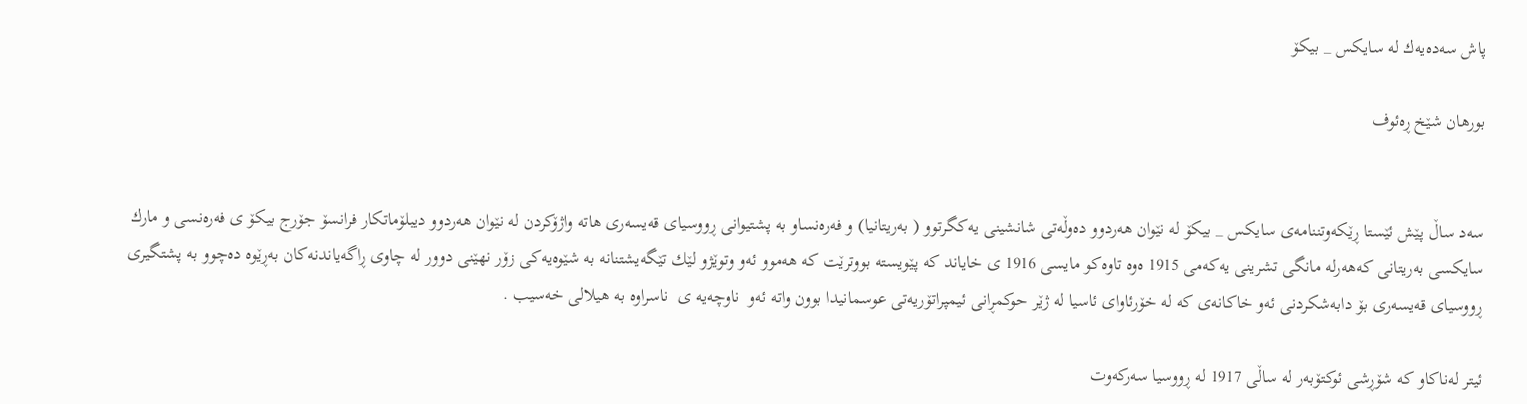پاش سه‌ده‌یه‌ك له‌ سایكس _ بیكۆ

بورهان شێخ ڕەئوف


سه‌د ساڵ پێش ئێستا ڕێكه‌وتننامه‌ی‌ سایكس _ بیكۆ له‌ نێوان هه‌ردوو ده‌وڵه‌تی‌ شانشینی‌ یه‌كگرتوو ( به‌ریتانیا) و فه‌ره‌نساو به‌ پشتیوانی‌ ڕووسیای‌ قه‌یسه‌ری‌ هاته‌ واژۆكردن له‌ نێوان هه‌ردوو دیبلۆماتكار فرانسۆ جۆرج بیكۆ ی‌ فه‌ره‌نسی‌ و مارك سایكسی‌ به‌ریتانی‌ كه‌هه‌رله‌ مانگی‌ تشرینی‌ یه‌كه‌می‌ 1915 ه‌وه‌ تاوه‌كو مایسی‌ 1916 ی‌ خایاند كه‌ پێویسته‌ بووترێت كه‌ هه‌موو ئه‌و وتوێژو لێك تێگه‌یشتنانه‌ به‌ شێوه‌یه‌كی‌ زۆر نهێنی‌ دوور له‌ چاوی‌ ڕاگه‌یاندنه‌كان به‌ڕێوه‌ ده‌چوو به‌ پشتگیری‌ ڕووسیای‌ قه‌یسه‌ری‌ بۆ دابه‌شكردنی‌ ئه‌و خاكانه‌ی‌ كه‌ له‌ خۆرئاوای‌ ئاسیا له‌ ژێر حوكمڕانی‌ ئیمپراتۆریه‌تی‌ عوسمانیدا بوون واته‌ ئه‌و  ناوچه‌یه‌ ی‌  ناسراوه‌ به‌ هیلالی‌ خه‌سیب .

ئیتر له‌ناكاو كه‌ شۆڕشی‌ ئوكتۆبه‌ر له‌ ساڵی‌ 1917 له‌ ڕووسیا سه‌ركه‌وت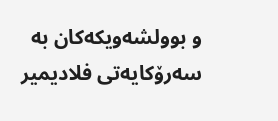و بوولشه‌ویكه‌كان به‌ سه‌رۆكایه‌تی‌ فلادیمیر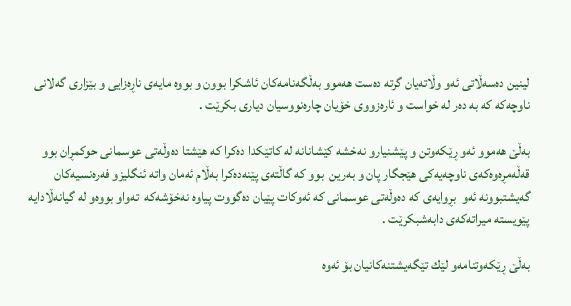لینین ده‌سه‌ڵاتی‌ ئه‌و وڵاته‌یان گرته‌ ده‌ست هه‌موو به‌ڵگه‌نامه‌كان ئاشكرا بوون و بووه‌ مایه‌ی‌ ناڕه‌زایی‌ و بێزاری‌ گه‌لانی‌ ناوچه‌كه‌ كه‌ به‌ ده‌ر له‌ خواست و ئاره‌زووی‌ خۆیان چاره‌نووسیان دیاری‌ بكرێت .

به‌ڵێ‌ هه‌موو ئه‌و ڕێكه‌وتن و پێشنیارو نه‌خشه‌ كێشانانه‌ له‌ كاتێكدا ده‌كرا كه‌ هێشتا ده‌وڵه‌تی‌ عوسمانی‌ حوكمڕان بوو قه‌ڵه‌مڕه‌وه‌كه‌ی‌ ناوچه‌یه‌كی‌ هێجگار پان و به‌رین  بوو كه‌ گاڵته‌ی‌ پێنه‌ده‌كرا به‌ڵام ئه‌مان واته‌ ئنگلیزو فه‌ره‌نسیه‌كان  گه‌یشتبوونه‌ ئه‌و  بڕوایه‌ی‌ كه‌ ده‌وڵه‌تی‌ عوسمانی‌ كه‌ ئه‌وكات پێیان ده‌گووت پیاوه‌ نه‌خۆشه‌كه‌  ته‌واو بووه‌و له‌ گیانه‌ڵادایه‌ پێویسته‌ میراته‌كه‌ی‌ دابه‌شبكرێت .

به‌ڵێ‌ ڕێكه‌وتنامه‌و لێك تێگه‌یشتنه‌كانیان بۆ ئه‌وه‌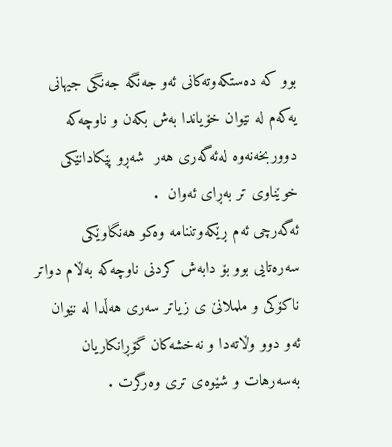بوو كه‌ ده‌ستكه‌وته‌كانی‌ ئه‌و جه‌نگه‌ جه‌نگی‌ جیهانی‌ یه‌كه‌م له‌ نێوان خۆیاندا به‌ش بكه‌ن و ناوچه‌كه‌ دووربخه‌نه‌وه‌ له‌ئه‌گه‌ری‌ هه‌ر  شه‌ڕو پێكادانێكی‌ خوێناوی‌ تر به‌ڕای‌ ئه‌وان  .
ئه‌گه‌رچی‌ ئه‌م ڕێكه‌وتننامه‌ وه‌كو هه‌نگاوێكی‌ سه‌ره‌تایی‌ بوو بۆ دابه‌ش كردنی‌ ناوچه‌كه‌ به‌ڵام دواتر ناكۆكی‌ و ململانێ‌ ی‌ زیاتر سه‌ری‌ هه‌ڵدا له‌ نێوان ئه‌و دوو وڵاته‌دا و نه‌خشه‌كان گۆڕانكاریان به‌سه‌رهات و شێوه‌ی‌ تری‌ وه‌رگرت .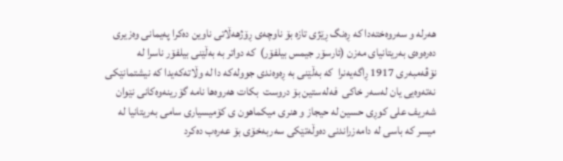هه‌رله‌ و سه‌روه‌خته‌دا كه‌ ڕه‌نگ ڕێژی‌ تازه‌ بۆ ناوچه‌ی‌ ڕۆژهه‌ڵاتی‌ ناوین ده‌كرا په‌یمانی‌ وه‌زیری‌ ده‌ره‌وه‌ی‌ به‌ریتانیای‌ مه‌زن (ئارسۆر جیمس بیلفۆر)  كه‌ دواتر به‌ به‌ڵێنی‌ بیلفۆر ناسرا له‌ نۆڤه‌مبه‌ری‌ 1917 ڕاگه‌یه‌نرا  كه‌ به‌ڵێنی‌ به‌ ڕه‌وه‌ندی‌ جووله‌كه‌ دا له‌ وڵاته‌كه‌یدا كه‌ نیشتمانێكی‌ نه‌ته‌وه‌یی‌ یان له‌سه‌ر خاكی‌  فه‌له‌ستین بۆ دروست  بكات هه‌روه‌ها نامه‌ گۆرینه‌وه‌كانی‌ نێوان شه‌ریف علی‌ كوڕی‌ حسین له‌ حیجاز و هنری‌ میكماهون ی‌ كۆمیسیاری‌ سامی‌ به‌ریتانیا له‌ میسر كه‌ باسی‌ له‌ دامه‌زراندنی‌ ده‌وڵه‌تێكی‌ سه‌ربه‌خۆی‌ بۆ عه‌ره‌ب ده‌كرد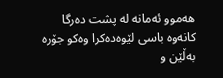هه‌موو ئه‌مانه‌ له‌ پشت ده‌رگا كانه‌وه‌ باسی‌ لێوه‌ده‌كرا وه‌كو جۆره‌ به‌ڵێن و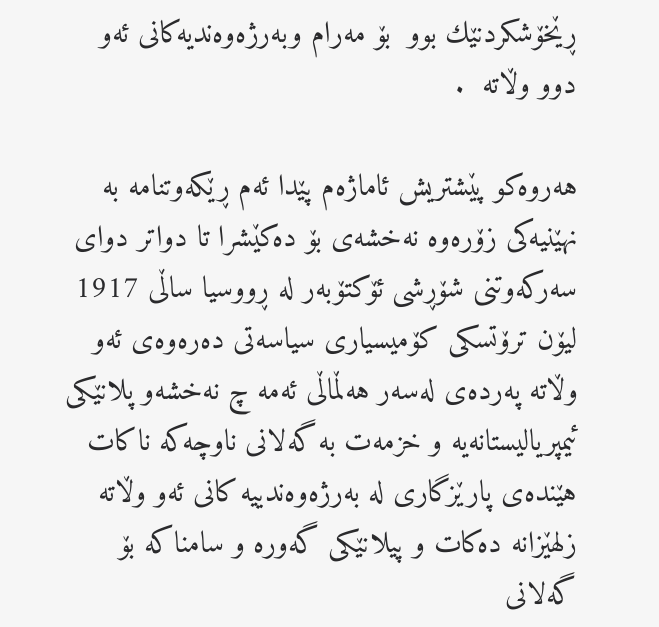ڕێخۆشكردنێك بوو  بۆ مه‌رام وبه‌رژه‌وه‌ندیه‌كانی‌ ئه‌و دوو وڵاته‌  .

هه‌روه‌كو پێشتریش ئاماژه‌م پێدا ئه‌م ڕێكه‌وتنامه‌ به‌ نهێنیه‌كی‌ زۆره‌وه‌ نه‌خشه‌ی‌ بۆ ده‌كێشرا تا دواتر دوای‌ سه‌ركه‌وتنی‌ شۆڕشی‌ ئۆكتۆبه‌ر له‌ ڕووسیا ساڵی‌ 1917  لیۆن ترۆتسكی‌ كۆمیسیاری‌ سیاسه‌تی‌ ده‌ره‌وه‌ی‌ ئه‌و وڵاته‌ په‌رده‌ی‌ له‌سه‌ر هه‌ڵماڵی‌ ئه‌مه‌ چ نه‌خشه‌و پلانێكی‌ ئیمپریالیستانه‌یه‌ و خزمه‌ت به‌ گه‌لانی‌ ناوچه‌كه‌ ناكات هێنده‌ی‌ پارێزگاری‌ له‌ به‌رژه‌وه‌ندییه‌ كانی‌ ئه‌و وڵاته‌ زلهێزانه‌ ده‌كات و پیلانێكی‌ گه‌وره‌ و سامناكه‌ بۆ گه‌لانی‌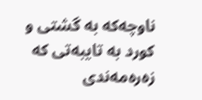ناوچه‌كه‌ به‌ گشتی‌ و كورد به‌ تایبه‌تی‌ كه‌ زه‌ره‌مه‌ندی‌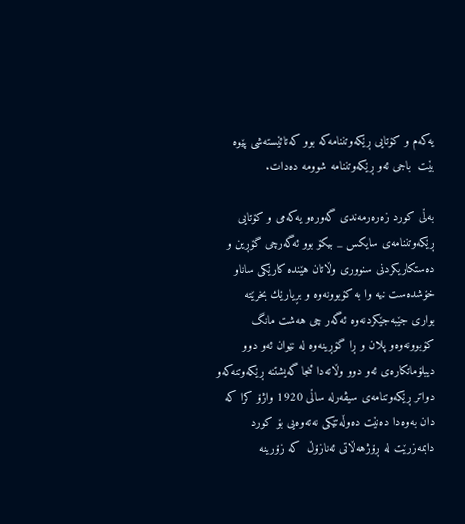یه‌كه‌م و كۆتایی‌ ڕێكه‌وتننامه‌كه‌ بوو كه‌تائێسته‌شی‌ پێوه‌ بێت  باجی‌ ئه‌و ڕێكه‌وتننامه‌ شوومه‌ ده‌دات.

به‌ڵی‌ كورد زه‌ره‌رمه‌ندی‌ گه‌وره‌و یه‌كه‌می‌ و كۆتایی‌ ڕێكه‌وتننامه‌ی‌ سایكس _ بیكۆ بوو ئه‌گه‌رچی‌ گۆڕین و ده‌ستكاریكردنی‌ سنووری‌ وڵاتان هێنده‌ كارێكی‌ ساناو خۆشده‌ست نیه‌ وا به‌ كۆبوونه‌وه‌ و بڕیارێك بخرێته‌ بواری‌ جێبه‌جێكردنه‌وه‌ ئه‌گه‌ر چی‌ هه‌شت مانگ كۆبوونه‌وه‌و پلان و ڕا گۆڕینه‌وه‌ له‌ نێوان ئه‌و دوو دیبلۆماتكاره‌ی‌ ئه‌و دوو وڵاته‌دا ئنجا گه‌یشتنه‌ ڕێكه‌وتنه‌كه‌و دواتر ڕێكه‌وتنامه‌ی‌ سیڤه‌رله‌ ساڵی‌ 1920 واژۆ كرا كه‌ دان به‌وه‌دا ده‌نێت ده‌وڵه‌تێكی‌ نه‌ته‌وه‌یی‌ بۆ كورد دابمه‌زرێت له‌ ڕۆژهه‌ڵاتی‌ ئه‌نازۆڵ  كه‌ زۆرینه‌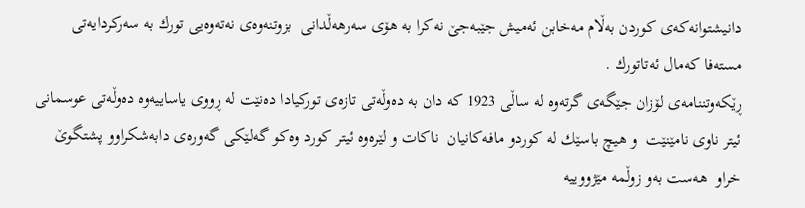دانیشتوانه‌كه‌ی‌ كوردن به‌ڵام مه‌خابن ئه‌میش جێبه‌جێ‌ نه‌كرا به‌ هۆی‌ سه‌رهه‌ڵدانی‌  بزوتنه‌وه‌ی‌ نه‌ته‌وه‌یی‌ تورك به‌ سه‌ركردایه‌تی‌ مسته‌فا كه‌مال ئه‌تاتورك .
ڕێكه‌وتننامه‌ی‌ لۆزان جێگه‌ی‌ گرته‌وه‌ له‌ ساڵی‌ 1923 كه‌ دان به‌ ده‌وڵه‌تی‌ تازه‌ی‌ توركیادا ده‌نێت له‌ ڕووی‌ یاساییه‌وه‌ ده‌وڵه‌تی‌ عوسمانی‌ ئیتر ناوی‌ نامێنێت  و هیچ باسێك له‌ كوردو مافه‌كانیان  ناكات و لێره‌وه‌ ئیتر كورد وه‌كو گه‌لێكی‌ گه‌وره‌ی‌ دابه‌شكراوو پشتگوێ‌ خراو  هه‌ست به‌و زوڵمه‌ مێژووییه‌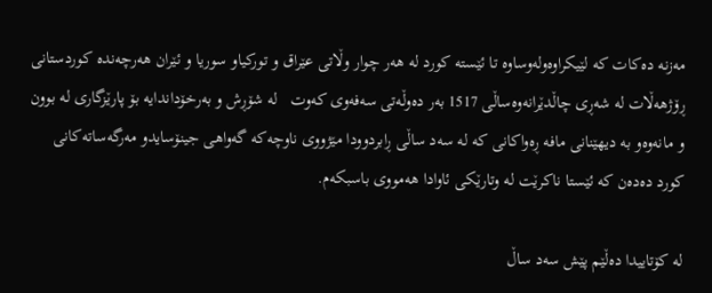مه‌زنه‌ ده‌كات كه‌ لێیكراوه‌وله‌وساوه‌ تا ئێسته‌ كورد له‌ هه‌ر چوار وڵاتی‌ عێراق و توركیاو سوریا و ئێران هه‌رچه‌نده‌ كوردستانی‌ ڕۆژهه‌ڵات له‌ شه‌ڕی‌ چاڵدێرانه‌وه‌ساڵی‌ 1517 به‌ر ده‌وڵه‌تی‌ سه‌فه‌وی‌ كه‌وت   له‌ شۆڕش و به‌رخۆداندایه‌ بۆ پارێزگاری‌ له‌ بوون و مانه‌وه‌و به‌ دیهێنانی‌ مافه‌ ڕه‌واكانی‌ كه‌ له‌ سه‌د ساڵی‌ ڕابردوودا مێژووی‌ ناوچه‌كه‌ گه‌واهی‌ جینۆسایدو مه‌رگه‌ساته‌كانی‌ كورد ده‌ده‌ن كه‌ ئێستا ناكرێت له‌ وتارێكی‌ ئاوادا هه‌مووی‌ باسبكه‌م.

له‌ كۆتاییدا ده‌ڵێم پێش سه‌د ساڵ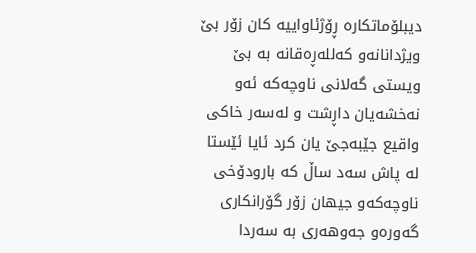دیبلۆماتكاره‌ ڕۆژئاواییه‌ كان زۆر بێ‌ ویژدانانه‌و كه‌لله‌ڕه‌قانه‌ به‌ بێ‌ ویستی‌ گه‌لانی‌ ناوچه‌كه‌ ئه‌و نه‌خشه‌یان داڕشت و له‌سه‌ر خاكی‌ واقیع جێبه‌جێ‌ یان كرد ئایا ئێستا له‌ پاش سه‌د ساڵ كه‌ بارودۆخی‌ ناوچه‌كه‌و جیهان زۆر گۆرانكاری‌  گه‌وره‌و جه‌وهه‌ری‌ به‌ سه‌ردا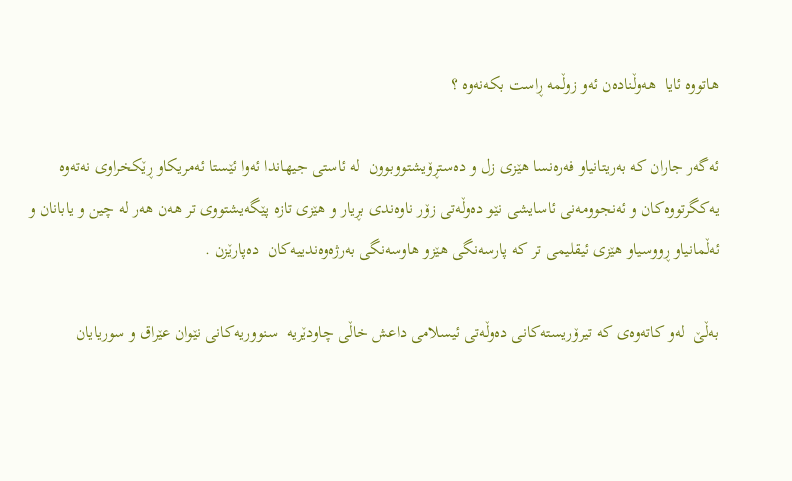هاتووه‌ ئایا  هه‌وڵناده‌ن ئه‌و زوڵمه‌ ڕاست بكه‌نه‌وه‌ ؟

ئه‌گه‌ر جاران كه‌ به‌ریتانیاو فه‌ره‌نسا هێزی‌ زل و ده‌ستڕۆیشتووبوون  له‌ ئاستی‌ جیهاندا ئه‌وا ئێستا ئه‌مریكاو ڕێكخراوی‌ نه‌ته‌وه‌ یه‌كگرتووه‌كان و ئه‌نجوومه‌نی‌ ئاسایشی‌ نێو ده‌وڵه‌تی‌ زۆر ناوه‌ندی‌ بڕیار و هێزی‌ تازه‌ پێگه‌یشتووی‌ تر هه‌ن هه‌ر له‌ چین و یابانان و ئه‌ڵمانیاو ڕووسیاو هێزی‌ ئیقلیمی‌ تر كه‌ پارسه‌نگی‌ هێزو هاوسه‌نگی‌ به‌رژه‌وه‌ندییه‌كان  ده‌پارێزن .

به‌ڵێ‌  له‌و كاته‌وه‌ی‌ كه‌ تیرۆریسته‌كانی‌ ده‌وڵه‌تی‌ ئیسلامی‌ داعش خاڵی‌ چاودێریه‌  سنووریه‌كانی‌ نێوان عێراق و سوریایان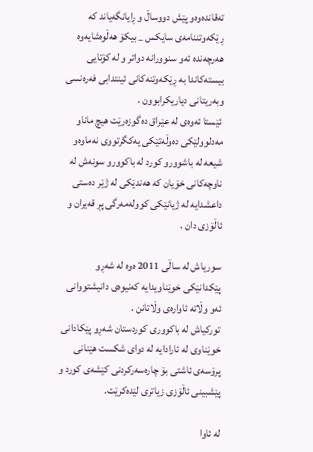ته‌قانده‌وه‌و پێش دووساڵ و ڕایانگه‌یاند كه‌ ڕێكه‌وتننامه‌ی‌ سایكس _ بیكۆ هه‌ڵوه‌شایه‌وه‌ هه‌رچه‌نده‌ ئه‌و سنوورانه‌ دواتر و له‌ كۆتایی‌ بیسته‌كاندا به‌ ڕێكه‌وتنه‌كانی‌ ئینتدابی‌ فه‌ره‌نسی‌ وبه‌ریتانی‌ دیاریكرابوون .
 ئێستا ئه‌وه‌ی‌ له‌ عێراق ده‌گوزه‌رێت هیچ ماناو مه‌دلوولێكی‌ ده‌وڵه‌تێكی‌ یه‌كگرتووی‌ نه‌ماوه‌و شیعه‌ له‌ باشوورو كورد له‌ باكوورو سونه‌ش له‌ ناوچه‌كانی‌ خۆیان كه‌ هه‌ندێكی‌ له‌ ژێر ده‌ستی‌ داعشدایه‌ له‌ ژیانێكی‌ كووله‌مه‌رگی‌ پڕ قه‌یران و ئاڵۆزی‌ دان .

سوریاش له‌ ساڵی‌ 2011 ه‌وه‌ له‌ شه‌ڕو پێكدانێكی‌ خوێناویدایه‌ كه‌نیوه‌ی‌ دانیشتووانی‌ ئه‌و وڵاته‌ ئاواره‌ی‌ وڵاتانن .
توركیاش له‌ باكووری‌ كوردستان شه‌ڕو پێكادانی‌ خوێناوی‌ له‌ ئارادایه‌ له‌ دوای‌ شكست هێنانی‌ پرۆسه‌ی‌ ئاشتی‌ بۆ چاره‌سه‌ركردنی‌ كێشه‌ی‌ كورد و پێشبینی‌ ئاڵۆزی‌ زیاتری‌ لێده‌كرێت.

له‌ ئاوا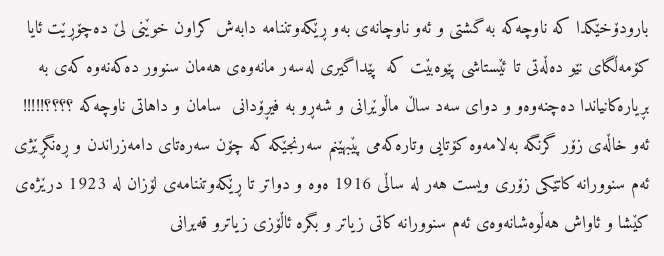بارودۆخێكدا كه‌ ناوچه‌كه‌ به‌ گشتی‌ و ئه‌و ناوچانه‌ی‌ به‌و ڕێكه‌وتننامه‌ دابه‌ش كراون خوێنی‌ لێ‌ ده‌چۆڕێت ئایا كۆمه‌ڵگای‌ نێو ده‌ڵه‌تی‌ تا ئێستاشی‌ پێوه‌بێت كه‌  پێداگیری‌ له‌سه‌ر مانه‌وه‌ی‌ هه‌مان سنوور ده‌كه‌نه‌وه‌ كه‌ی‌ به‌ بڕیاره‌كانیاندا ده‌چنه‌وه‌و و دوای‌ سه‌د ساڵ ماڵوێرانی‌ و شه‌ڕو به‌ فیڕۆدانی‌  سامان و داهاتی‌ ناوچه‌كه‌ ؟؟؟؟!!!!!
ئه‌و خاڵه‌ی‌ زۆر گرنگه‌ به‌لامه‌وه‌ كۆتایی‌ وتاره‌كه‌می‌ پێبهێنم سه‌رنجێكه‌ كه‌ چۆن سه‌ره‌تای‌ دامه‌زراندن و ڕه‌نگڕێژی‌ ئه‌م سنوورانه‌ كاتێكی‌ زۆری‌ ویست هه‌ر له‌ ساڵی‌ 1916 ه‌وه‌ و دواتر تا ڕێكه‌وتننامه‌ی‌ لۆزان له‌ 1923 درێژه‌ی‌ كێشا و ئاواش هه‌ڵوه‌شانه‌وه‌ی‌ ئه‌م سنوورانه‌ كاتی‌ زیاتر و بگره‌ ئاڵۆزی‌ زیاترو قه‌یرانی‌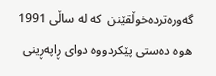گه‌وره‌ترده‌خوڵقێنن  كه‌ له‌ ساڵی‌ 1991 ه‌وه‌ ده‌ستی‌ پێكردووه‌ دوای‌ ڕاپه‌ڕینی‌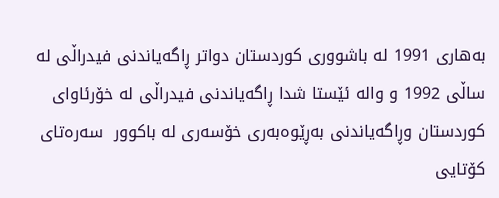به‌هاری‌ 1991 له‌ باشووری‌ كوردستان دواتر ڕاگه‌یاندنی‌ فیدراڵی‌ له‌ ساڵی‌ 1992 و واله‌ ئێستا شدا ڕاگه‌یاندنی‌ فیدراڵی‌ له‌ خۆرئاوای‌ كوردستان وڕاگه‌یاندنی‌ به‌ڕێوه‌به‌ری‌ خۆسه‌ری‌ له‌ باكوور  سه‌ره‌تای‌ كۆتایی‌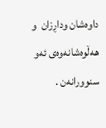داوه‌شان وداڕزان  و هه‌ڵوه‌شانه‌وه‌ی‌ ئه‌و سنوورانه‌ن .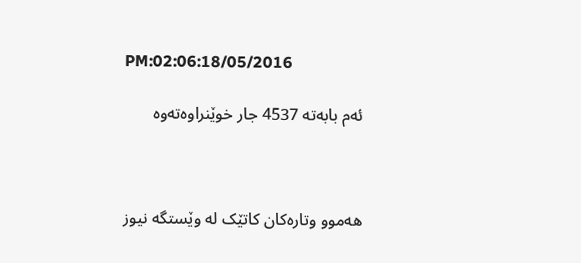PM:02:06:18/05/2016

ئه‌م بابه‌ته 4537 جار خوێنراوه‌ته‌وه‌‌



هەموو وتارەکان کاتێک لە وێستگە نیوز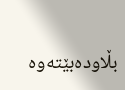بڵاودەبێتەوە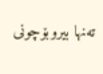تەنها بیروبۆچونی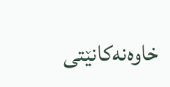خاوەنەکانێتی